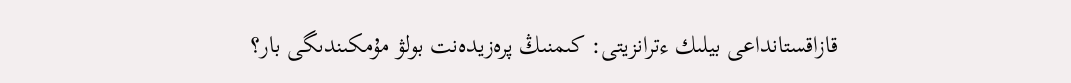قازاقستانداعى بيلىك ءترانزيتى: كىمنىڭ پرەزيدەنت بولۋ مۇمكىندىگى بار؟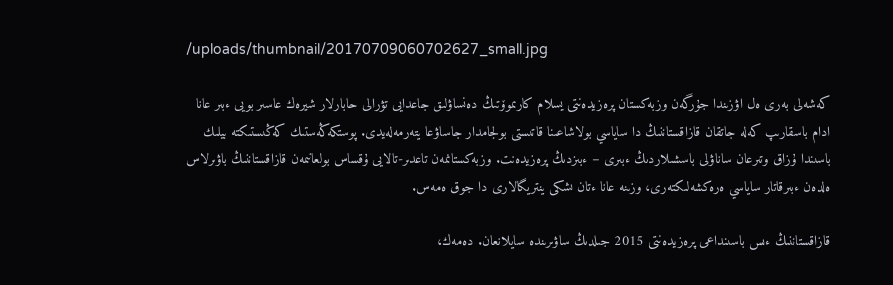/uploads/thumbnail/20170709060702627_small.jpg

كەشەلى بەرى ەل اۋزىندا جۇرگەن وزبەكستان پرەزيدەنتى يسلام كارىموۆتىڭ دەنساۋلىق جاعدايى تۋرالى حابارلار شيرەك عاسىر بويى ءبىر عانا ادام باسقارىپ كەلە جاتقان قازاقستاننىڭ دا ساياسي بولاشاعىنا قاتىستى بولجامدار جاساۋعا يتەرمەلەيدى. پوستكەڭەستىك كەڭىستىكتە بيلىك باسىندا ۇزاق وتىرعان ساناۋلى باسشىلاردىڭ ءبىرى – ءبىزدىڭ پرەزيدەنت. وزبەكستانمەن تاعدىر-تالايى ۇقساس بولعانىمەن قازاقستاننىڭ باۋىرلاس ەلدەن ءبىرقاتار ساياسي ەرەكشەلىكتەرى، وزىنە عانا ءتان ىشكى ينتريگالارى دا جوق ەمەس.

قازاقستاننىڭ ءىس باسىنداعى پرەزيدەنتى 2015 جىلدىڭ ساۋىرىندە سايلانعان. دەمەك،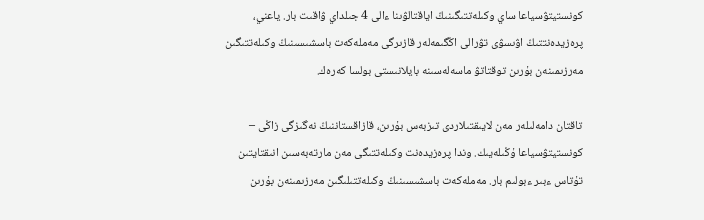كونستيتۋسياعا ساي وكىلەتتىگىنىڭ اياقتالۋىنا ءالى 4 جىلداي ۋاقىت بار. ياعني، پرەزيدەنتتىڭ اۋىسۋى تۋرالى اڭگىمەلەر قازىرگى مەملەكەت باسشىسىنىڭ وكىلەتتىگىن مەرزىمىنەن بۇرىن توقتاتۋ ماسەلەسىنە بايلانىستى بولسا كەرەك.

تاقتان دامەلىلەر مەن لايىقتىلاردى تىزبەس بۇرىن، قازاقستاننىڭ نەگىزگى زاڭى – كونستيتۋسياعا ۇڭىلەيىك. وندا پرەزيدەنت وكىلەتتىگى مەن مارتەبەسىن انىقتايتىن تۇتاس ءبىر ءبولىم بار. مەملەكەت باسشىسىنىڭ وكىلەتتىلىگىن مەرزىمىنەن بۇرىن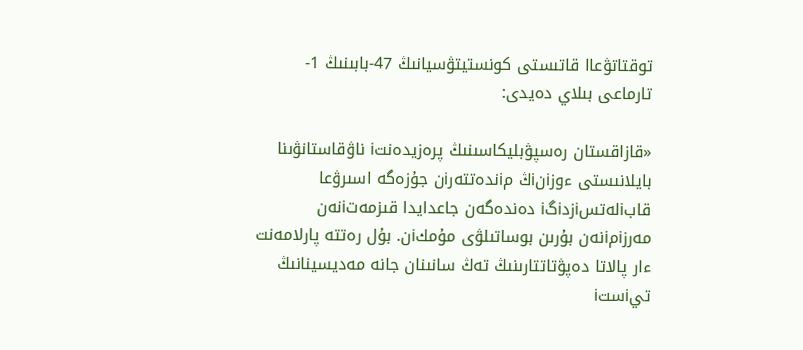توقتاتۋعاا قاتىستى كونستيتۋسيانىڭ 47-بابىنىڭ 1-تارماعى بىلاي دەيدى:

«قازاقستان رەسپۋبليكاسىنىڭ پرەزيدەنتi ناۋقاستانۋىنا بايلانىستى ءوزiنiڭ مiندەتتەرiن جۇزەگە اسىرۋعا قابiلەتسiزدiگi دەندەگەن جاعدايدا قىزمەتiنەن مەرزiمiنەن بۇرىن بوساتىلۋى مۇمكiن. بۇل رەتتە پارلامەنت ءار پالاتا دەپۋتاتتارىنىڭ تەڭ سانىنان جانە مەديسينانىڭ تيiستi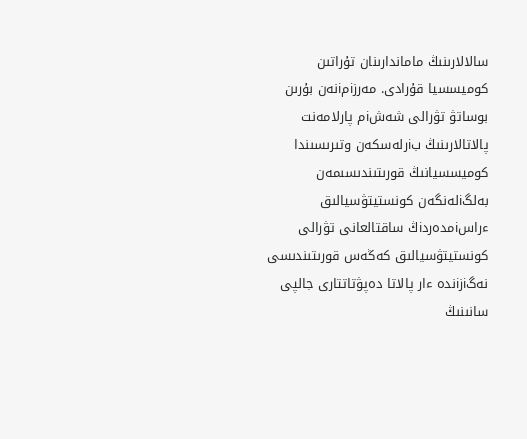سالالارىنىڭ ماماندارىنان تۇراتىن كوميسسيا قۇرادى. مەرزiمiنەن بۇرىن بوساتۋ تۋرالى شەشiم پارلامەنت پالاتالارىنىڭ بiرلەسكەن وتىرىسىندا كوميسسيانىڭ قورىتىندىسىمەن بەلگiلەنگەن كونستيتۋسيالىق ءراسiمدەردiڭ ساقتالعانى تۋرالى كونستيتۋسيالىق كەڭەس قورىتىندىسى نەگiزiندە ءار پالاتا دەپۋتاتتارى جالپى سانىنىڭ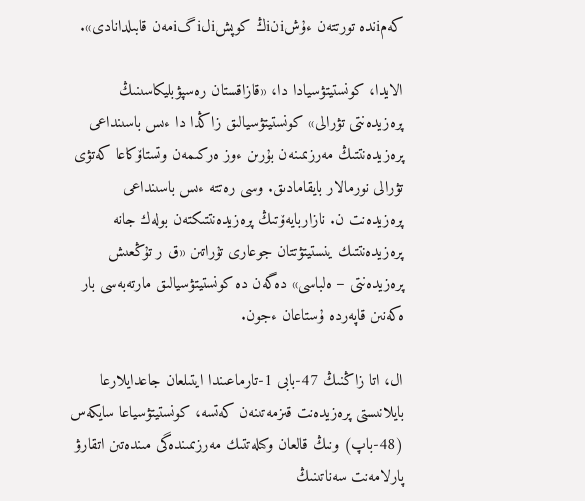كەمiندە تورتتەن ءۇشiنiڭ كوپشiلiگiمەن قابىلدانادى».

الايدا، كونستيتۋسيادا دا، «قازاقستان رەسپۋبليكاسىنىڭ پرەزيدەنتى تۋرالى» كونستيتۋسيالىق زاڭدا دا ءىس باسىنداعى پرەزيدەنتتىڭ مەرزىمىنەن بۇرىن ءوز ەركىمەن وتستاۆكاعا كەتۋى تۋرالى نورمالار بايقامادىق. وسى رەتتە ءىس باسىنداعى پرەزيدەنت ن. نازاربايەۆتىڭ پرەزيدەنتتىكتەن بولەك جانە پرەزيدەنتتىك ينستيتۋتتان جوعارى تۇراتىن «ق ر تۇڭعىش پرەزيدەنتى – ەلباسى» دەگەن دە كونستيتۋسيالىق مارتەبەسى بار ەكەنىن قاپەردە ۇستاعان ءجون.

ال، اتا زاڭنىڭ 47-بابى 1-تارماعىندا ايتىلعان جاعدايلارعا بايلانىستى پرەزيدەنت قىزمەتىنەن كەتسە، كونستيتۋسياعا سايكەس (48-باپ) ونىڭ قالعان وكىلەتتىك مەرزىمىندەگى مىندەتىن اتقارۋ پارلامەنت سەناتىنىڭ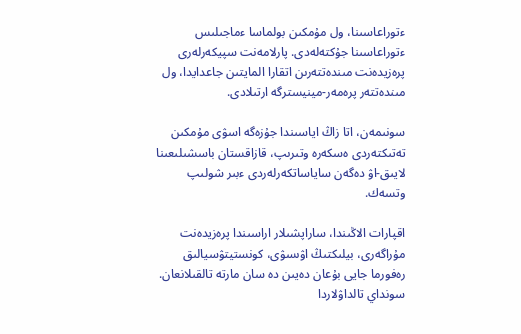ءتوراعاسىنا، ول مۇمكىن بولماسا ءماجىلىس ءتوراعاسىنا جۇكتەلەدى. پارلامەنت سپيكەرلەرى پرەزيدەنت مىندەتتەرىن اتقارا المايتىن جاعدايدا، ول مىندەتتەر پرەمەر-مينيسترگە ارتىلادى.

سونىمەن، اتا زاڭ اياسىندا جۇزەگە اسۋى مۇمكىن تەتىكتەردى ەسكەرە وتىرىپ، قازاقستان باسشىلىعىنا لايىق-اۋ دەگەن ساياساتكەرلەردى ءبىر شولىپ وتسەك.

اقپارات الاڭىندا، ساراپشىلار اراسىندا پرەزيدەنت مۇراگەرى، بيلىكتىڭ اۋىسۋى، كونستيتۋسيالىق رەفورما جايى بۇعان دەيىن دە سان مارتە تالقىلانعان. سونداي تالداۋلاردا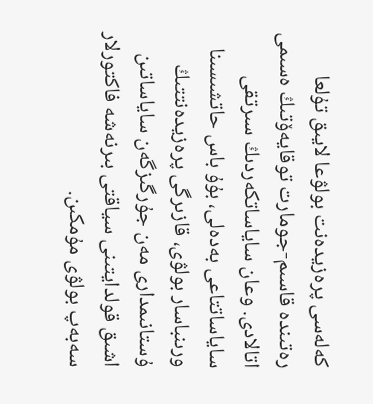كەلەسى پرەزيدەنت بولۋعا لايىق تۇلعا رەتىندە قاسىم-جومارت توقايەۆتىڭ ەسىمى اتالادى. وعان ساياساتكەردىڭ سىرتقى ساياساتتاعى بەدەلى، بۇۇ باس حاتشىسىنا ورىنباسار بولۋى، قازىرگى پرەزيدەنتتىڭ ۇستانىمدارى مەن جۇرگىزگەن ساياساتىن اشىق قولدايتىنى سياقتى بىرنەشە فاكتورلار سەبەپ بولۋى مۇمكىن.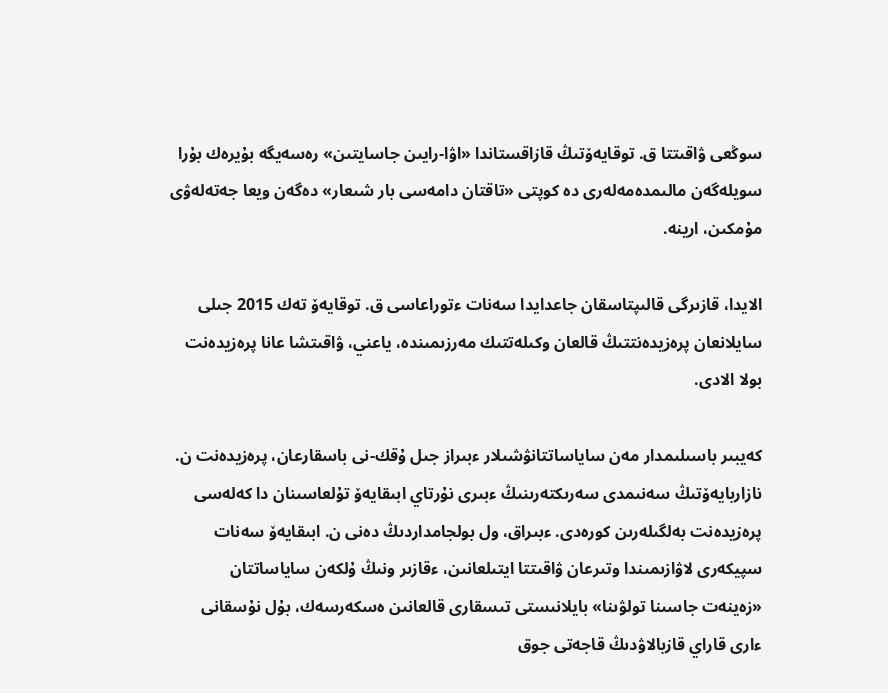سوڭعى ۋاقىتتا ق. توقايەۆتىڭ قازاقستاندا «اۋا-رايىن جاسايتىن» رەسەيگە بۇيرەك بۇرا سويلەگەن مالىمدەمەلەرى دە كوپتى «تاقتان دامەسى بار شىعار» دەگەن ويعا جەتەلەۋى مۇمكىن، ارينە.

الايدا، قازىرگى قالىپتاسقان جاعدايدا سەنات ءتوراعاسى ق. توقايەۆ تەك 2015 جىلى سايلانعان پرەزيدەنتتىڭ قالعان وكىلەتتىك مەرزىمىندە، ياعني، ۋاقىتشا عانا پرەزيدەنت بولا الادى.

كەيبىر باسىلىمدار مەن ساياساتتانۋشىلار ءبىراز جىل ۇقك-نى باسقارعان، پرەزيدەنت ن. نازاربايەۆتىڭ سەنىمدى سەرىكتەرىنىڭ ءبىرى نۇرتاي ابىقايەۆ تۇلعاسىنان دا كەلەسى پرەزيدەنت بەلگىلەرىن كورەدى. ءبىراق، ول بولجامداردىڭ دەنى ن. ابىقايەۆ سەنات سپيكەرى لاۋازىمىندا وتىرعان ۋاقىتتا ايتىلعانىن، ءقازىر ونىڭ ۇلكەن ساياساتتان «زەينەت جاسىنا تولۋىنا» بايلانىستى تىسقارى قالعانىن ەسكەرسەك، بۇل نۇسقانى ءارى قاراي قازبالاۋدىڭ قاجەتى جوق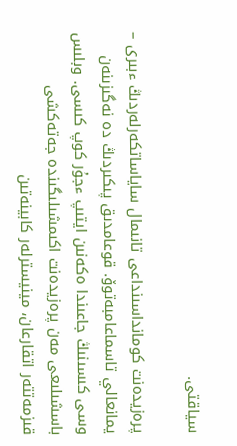سياقتى.

پرەزيدەنت كومانداسىنداعى تانىمال ساياساتكەرلەردىڭ ءبىرى – يمانعالي تاسماعامبەتوۆ. قوعامدىق پىكىردىڭ دە نەگىزىنەن وسى كىسىنىڭ جاعىندا ەكەنىن ايتىپ ءجۇر كوپ كىسى. وبلىس باسشىلىعى مەن پرەزيدەنت اكىمشىلىگىندە جەتەكشى قىزمەتتەر اتقارعان، مينيسترلەر كابينەتىن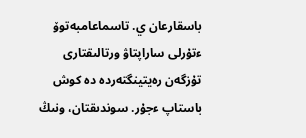باسقارعان ي. تاسماعامبەتوۆ ءتۇرلى ساراپتاۋ ورتالىقتارى تۇزگەن رەيتينگتەردە دە كوش باستاپ ءجۇر. سوندىقتان، ونىڭ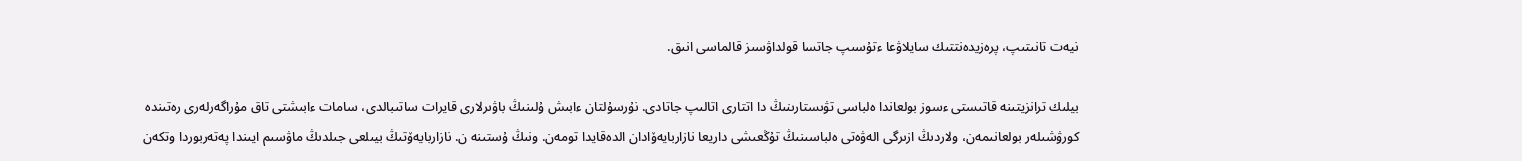نيەت تانىتىپ، پرەزيدەنتتىك سايلاۋعا ءتۇسىپ جاتسا قولداۋسىز قالماسى انىق.

بيلىك ترانزيتىنە قاتىستى ءسوز بولعاندا ەلباسى تۋىستارىنىڭ دا اتتارى اتالىپ جاتادى. نۇرسۇلتان ءابىش ۇلىنىڭ باۋىرلارى قايرات ساتىبالدى، سامات ءابىشتى تاق مۇراگەرلەرى رەتىندە كورۋشىلەر بولعانىمەن، ولاردىڭ ازىرگى الەۋەتى ەلباسىنىڭ تۇڭعىشى داريعا نازاربايەۆادان الدەقايدا تومەن. ونىڭ ۇستىنە ن. نازاربايەۆتىڭ بيىلعى جىلدىڭ ماۋسىم ايىندا پەتەربوردا وتكەن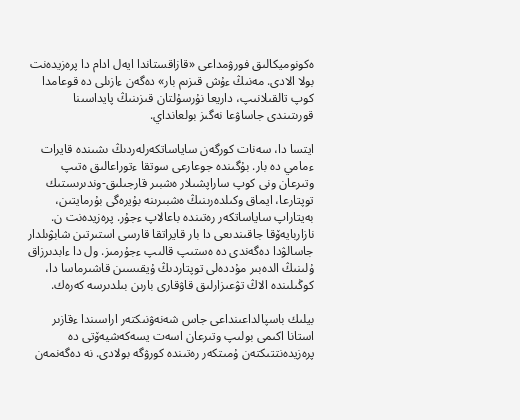ەكونوميكالىق فورۋمداعى «قازاقستاندا ايەل ادام دا پرەزيدەنت بولا الادى. مەنىڭ ءۇش قىزىم بار» دەگەن ءازىلى دە قوعامدا كوپ تالقىلانىپ، داريعا نۇرسۇلتان قىزىنىڭ پايداسىنا قورىتىندى جاساۋعا نەگىز بولعانداي.

ايتسا دا، سەنات كورگەن ساياساتكەرلەردىڭ ىشىندە قايرات ءمامي دە بار. بۇگىندە جوعارعى سوتقا ءتوراعالىق ەتىپ وتىرعان ونى كوپ ساراپشىلار ەشبىر قارجىلىق-وندىرىستىك توپتارعا، ايماق وكىلدەرىنىڭ ەشبىرىنە بۇيرەگى بۇرمايتىن، بەيتاراپ ساياساتكەر رەتىندە باعالاپ ءجۇر. پرەزيدەنت ن. نازاربايەۆقا جاقىندىعى دا بار قايراتقا قارسى استىرتىن شابۋىلدار جاسالۋدا دەگەندى دە ەستىپ قالىپ ءجۇرمىز. ول دا ءابدىرزاق ۇلىنىڭ الدەبىر مۇددەلى توپتاردىڭ ۇيقىسىن قاشىرماسا دا، كوڭىلىندە الاڭ تۋعىزارلىق قاۋقارى بارىن بىلدىرسە كەرەك.

بيلىك باسپالداعىنداعى جاس شەنەۋنىكتەر اراسىندا ءقازىر استانا اكىمى بولىپ وتىرعان اسەت يسەكەشيەۆتى دە پرەزيدەنتتىكتەن ۇمىتكەر رەتىندە كورۋگە بولادى. نە دەگەنمەن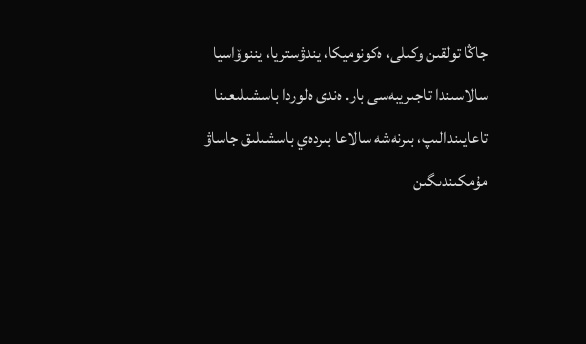جاڭا تولقىن وكىلى، ەكونوميكا، يندۋستريا، يننوۆاسيا سالاسىندا تاجىريبەسى بار. ەندى ەلوردا باسشىلىعىنا تاعايىندالىپ، بىرنەشە سالاعا بىردەي باسشىلىق جاساۋ مۇمكىندىگىن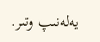يەلەنىپ وتىر.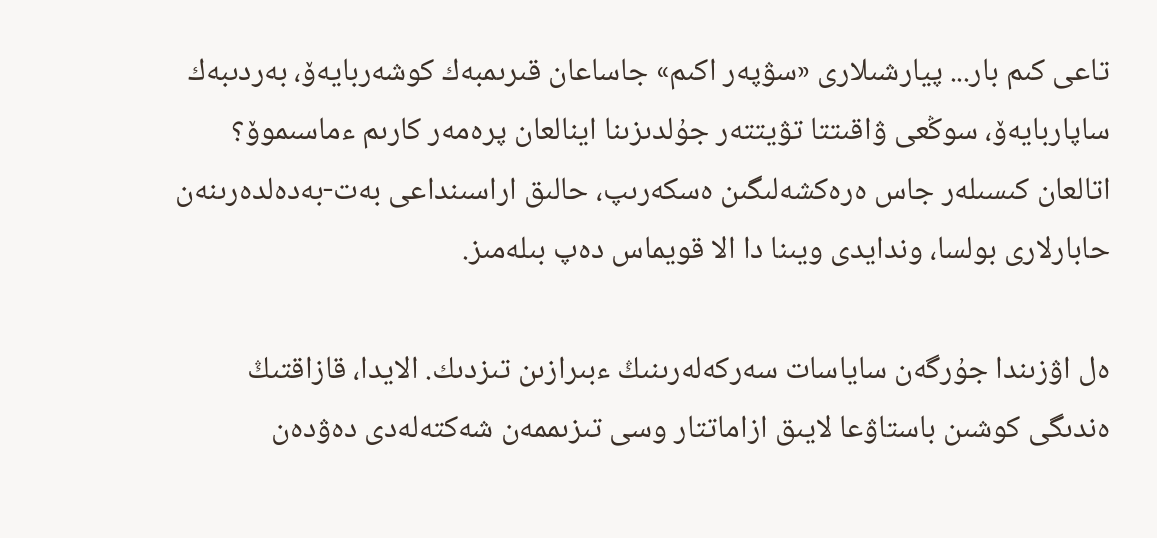تاعى كىم بار... پيارشىلارى «سۋپەر اكىم» جاساعان قىرىمبەك كوشەربايەۆ، بەردىبەك ساپاربايەۆ، سوڭعى ۋاقىتتا تۋيتتەر جۇلدىزىنا اينالعان پرەمەر كارىم ءماسىموۆ؟ اتالعان كىسىلەر جاس ەرەكشەلىگىن ەسكەرىپ، حالىق اراسىنداعى بەت-بەدەلدەرىنەن حابارلارى بولسا، وندايدى ويىنا دا الا قويماس دەپ بىلەمىز.

ەل اۋزىندا جۇرگەن ساياسات سەركەلەرىنىڭ ءبىرازىن تىزدىك. الايدا، قازاقتىڭ ەندىگى كوشىن باستاۋعا لايىق ازاماتتار وسى تىزىممەن شەكتەلەدى دەۋدەن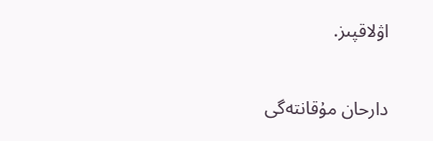اۋلاقپىز.

دارحان مۇقانتەگى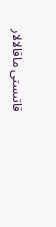قاتىستى ماقالالار